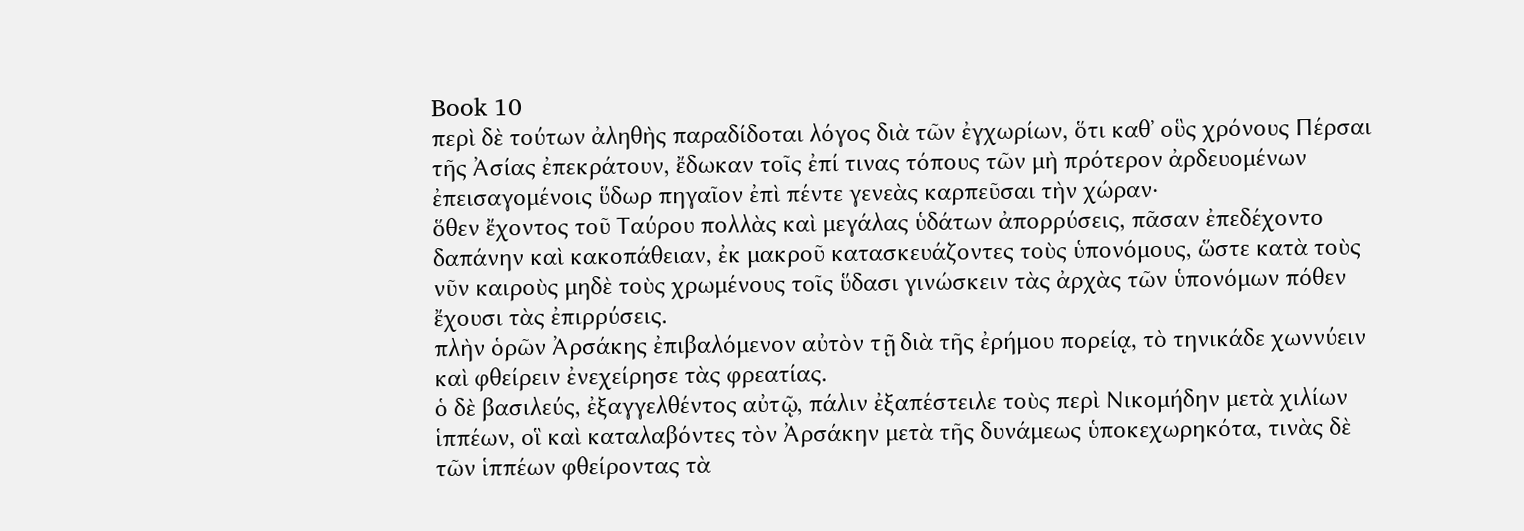Book 10
περὶ δὲ τούτων ἀληθὴς παραδίδοται λόγος διὰ τῶν ἐγχωρίων, ὅτι καθʼ οὓς χρόνους Πέρσαι τῆς Ἀσίας ἐπεκράτουν, ἔδωκαν τοῖς ἐπί τινας τόπους τῶν μὴ πρότερον ἀρδευομένων ἐπεισαγομένοις ὕδωρ πηγαῖον ἐπὶ πέντε γενεὰς καρπεῦσαι τὴν χώραν·
ὅθεν ἔχοντος τοῦ Ταύρου πολλὰς καὶ μεγάλας ὑδάτων ἀπορρύσεις, πᾶσαν ἐπεδέχοντο δαπάνην καὶ κακοπάθειαν, ἐκ μακροῦ κατασκευάζοντες τοὺς ὑπονόμους, ὥστε κατὰ τοὺς νῦν καιροὺς μηδὲ τοὺς χρωμένους τοῖς ὕδασι γινώσκειν τὰς ἀρχὰς τῶν ὑπονόμων πόθεν ἔχουσι τὰς ἐπιρρύσεις.
πλὴν ὁρῶν Ἀρσάκης ἐπιβαλόμενον αὐτὸν τῇ διὰ τῆς ἐρήμου πορείᾳ, τὸ τηνικάδε χωννύειν καὶ φθείρειν ἐνεχείρησε τὰς φρεατίας.
ὁ δὲ βασιλεύς, ἐξαγγελθέντος αὐτῷ, πάλιν ἐξαπέστειλε τοὺς περὶ Νικομήδην μετὰ χιλίων ἱππέων, οἳ καὶ καταλαβόντες τὸν Ἀρσάκην μετὰ τῆς δυνάμεως ὑποκεχωρηκότα, τινὰς δὲ τῶν ἱππέων φθείροντας τὰ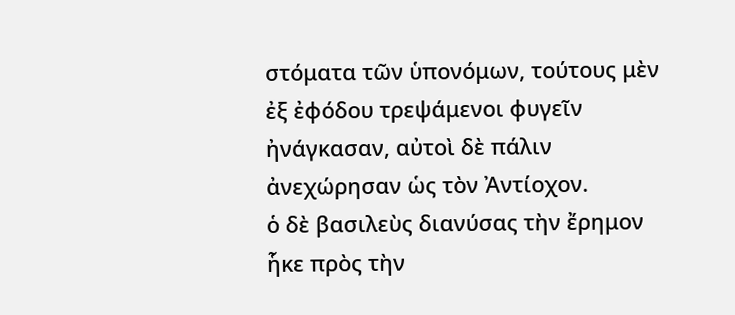στόματα τῶν ὑπονόμων, τούτους μὲν ἐξ ἐφόδου τρεψάμενοι φυγεῖν ἠνάγκασαν, αὐτοὶ δὲ πάλιν ἀνεχώρησαν ὡς τὸν Ἀντίοχον.
ὁ δὲ βασιλεὺς διανύσας τὴν ἔρημον ἧκε πρὸς τὴν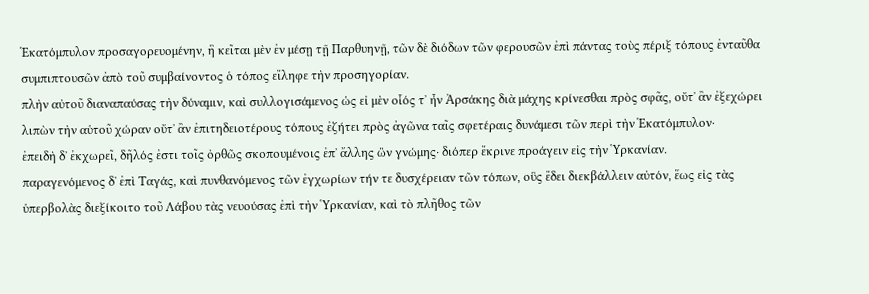Ἑκατόμπυλον προσαγορευομένην, ἣ κεῖται μὲν ἐν μέσῃ τῇ Παρθυηνῇ, τῶν δὲ διόδων τῶν φερουσῶν ἐπὶ πάντας τοὺς πέριξ τόπους ἐνταῦθα συμπιπτουσῶν ἀπὸ τοῦ συμβαίνοντος ὁ τόπος εἴληφε τὴν προσηγορίαν.
πλὴν αὐτοῦ διαναπαύσας τὴν δύναμιν, καὶ συλλογισάμενος ὡς εἰ μὲν οἷός τʼ ἦν Ἀρσάκης διὰ μάχης κρίνεσθαι πρὸς σφᾶς, οὔτʼ ἂν ἐξεχώρει λιπὼν τὴν αὑτοῦ χώραν οὔτʼ ἂν ἐπιτηδειοτέρους τόπους ἐζήτει πρὸς ἀγῶνα ταῖς σφετέραις δυνάμεσι τῶν περὶ τὴν Ἑκατόμπυλον·
ἐπειδὴ δʼ ἐκχωρεῖ, δῆλός ἐστι τοῖς ὀρθῶς σκοπουμένοις ἐπʼ ἄλλης ὢν γνώμης· διόπερ ἔκρινε προάγειν εἰς τὴν Ὑρκανίαν.
παραγενόμενος δʼ ἐπὶ Ταγάς, καὶ πυνθανόμενος τῶν ἐγχωρίων τήν τε δυσχέρειαν τῶν τόπων, οὓς ἔδει διεκβάλλειν αὐτόν, ἕως εἰς τὰς ὑπερβολὰς διεξίκοιτο τοῦ Λάβου τὰς νευούσας ἐπὶ τὴν Ὑρκανίαν, καὶ τὸ πλῆθος τῶν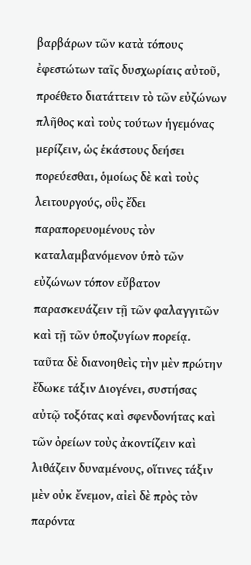βαρβάρων τῶν κατὰ τόπους ἐφεστώτων ταῖς δυσχωρίαις αὐτοῦ,
προέθετο διατάττειν τὸ τῶν εὐζώνων πλῆθος καὶ τοὺς τούτων ἡγεμόνας μερίζειν, ὡς ἑκάστους δεήσει πορεύεσθαι, ὁμοίως δὲ καὶ τοὺς λειτουργούς, οὓς ἔδει παραπορευομένους τὸν καταλαμβανόμενον ὑπὸ τῶν εὐζώνων τόπον εὔβατον παρασκευάζειν τῇ τῶν φαλαγγιτῶν καὶ τῇ τῶν ὑποζυγίων πορείᾳ.
ταῦτα δὲ διανοηθεὶς τὴν μὲν πρώτην ἔδωκε τάξιν Διογένει, συστήσας αὐτῷ τοξότας καὶ σφενδονήτας καὶ τῶν ὀρείων τοὺς ἀκοντίζειν καὶ λιθάζειν δυναμένους, οἵτινες τάξιν μὲν οὐκ ἔνεμον, αἰεὶ δὲ πρὸς τὸν παρόντα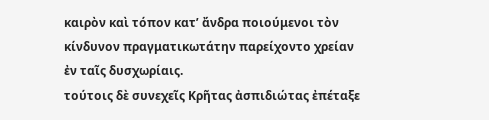καιρὸν καὶ τόπον κατʼ ἄνδρα ποιούμενοι τὸν κίνδυνον πραγματικωτάτην παρείχοντο χρείαν ἐν ταῖς δυσχωρίαις.
τούτοις δὲ συνεχεῖς Κρῆτας ἀσπιδιώτας ἐπέταξε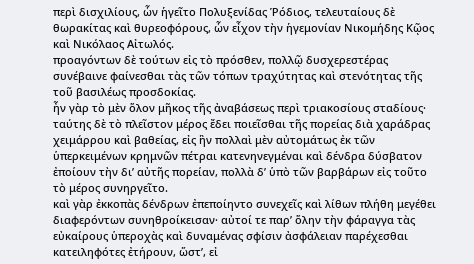περὶ δισχιλίους, ὧν ἡγεῖτο Πολυξενίδας Ῥόδιος, τελευταίους δὲ θωρακίτας καὶ θυρεοφόρους, ὧν εἶχον τὴν ἡγεμονίαν Νικομήδης Κῷος καὶ Νικόλαος Αἰτωλός.
προαγόντων δὲ τούτων εἰς τὸ πρόσθεν, πολλῷ δυσχερεστέρας συνέβαινε φαίνεσθαι τὰς τῶν τόπων τραχύτητας καὶ στενότητας τῆς τοῦ βασιλέως προσδοκίας.
ἦν γὰρ τὸ μὲν ὅλον μῆκος τῆς ἀναβάσεως περὶ τριακοσίους σταδίους· ταύτης δὲ τὸ πλεῖστον μέρος ἔδει ποιεῖσθαι τῆς πορείας διὰ χαράδρας χειμάρρου καὶ βαθείας, εἰς ἣν πολλαὶ μὲν αὐτομάτως ἐκ τῶν ὑπερκειμένων κρημνῶν πέτραι κατενηνεγμέναι καὶ δένδρα δύσβατον ἐποίουν τὴν διʼ αὐτῆς πορείαν, πολλὰ δʼ ὑπὸ τῶν βαρβάρων εἰς τοῦτο τὸ μέρος συνηργεῖτο.
καὶ γὰρ ἐκκοπὰς δένδρων ἐπεποίηντο συνεχεῖς καὶ λίθων πλήθη μεγέθει διαφερόντων συνηθροίκεισαν· αὐτοί τε παρʼ ὅλην τὴν φάραγγα τὰς εὐκαίρους ὑπεροχὰς καὶ δυναμένας σφίσιν ἀσφάλειαν παρέχεσθαι κατειληφότες ἐτήρουν, ὥστʼ, εἰ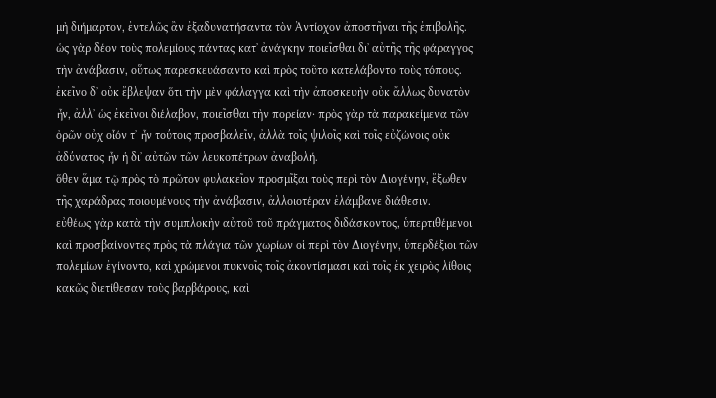μὴ διήμαρτον, ἐντελῶς ἂν ἐξαδυνατήσαντα τὸν Ἀντίοχον ἀποστῆναι τῆς ἐπιβολῆς.
ὡς γὰρ δέον τοὺς πολεμίους πάντας κατʼ ἀνάγκην ποιεῖσθαι διʼ αὐτῆς τῆς φάραγγος τὴν ἀνάβασιν, οὕτως παρεσκευάσαντο καὶ πρὸς τοῦτο κατελάβοντο τοὺς τόπους.
ἐκεῖνο δʼ οὐκ ἔβλεψαν ὅτι τὴν μὲν φάλαγγα καὶ τὴν ἀποσκευὴν οὐκ ἄλλως δυνατὸν ἦν, ἀλλʼ ὡς ἐκεῖνοι διέλαβον, ποιεῖσθαι τὴν πορείαν· πρὸς γὰρ τὰ παρακείμενα τῶν ὀρῶν οὐχ οἷόν τʼ ἦν τούτοις προσβαλεῖν, ἀλλὰ τοῖς ψιλοῖς καὶ τοῖς εὐζώνοις οὐκ ἀδύνατος ἦν ἡ διʼ αὐτῶν τῶν λευκοπέτρων ἀναβολή.
ὅθεν ἅμα τῷ πρὸς τὸ πρῶτον φυλακεῖον προσμῖξαι τοὺς περὶ τὸν Διογένην, ἔξωθεν τῆς χαράδρας ποιουμένους τὴν ἀνάβασιν, ἀλλοιοτέραν ἐλάμβανε διάθεσιν.
εὐθέως γὰρ κατὰ τὴν συμπλοκὴν αὐτοῦ τοῦ πράγματος διδάσκοντος, ὑπερτιθέμενοι καὶ προσβαίνοντες πρὸς τὰ πλάγια τῶν χωρίων οἱ περὶ τὸν Διογένην, ὑπερδέξιοι τῶν πολεμίων ἐγίνοντο, καὶ χρώμενοι πυκνοῖς τοῖς ἀκοντίσμασι καὶ τοῖς ἐκ χειρὸς λίθοις κακῶς διετίθεσαν τοὺς βαρβάρους, καὶ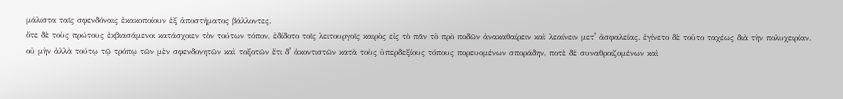μάλιστα ταῖς σφενδόναις ἐκακοποίουν ἐξ ἀποστήματος βάλλοντες.
ὅτε δὲ τοὺς πρώτους ἐκβιασάμενοι κατάσχοιεν τὸν τούτων τόπον, ἐδίδοτο τοῖς λειτουργοῖς καιρὸς εἰς τὸ πᾶν τὸ πρὸ ποδῶν ἀνακαθαίρειν καὶ λεαίνειν μετʼ ἀσφαλείας. ἐγίνετο δὲ τοῦτο ταχέως διὰ τὴν πολυχειρίαν.
οὐ μὴν ἀλλὰ τούτῳ τῷ τρόπῳ τῶν μὲν σφενδονητῶν καὶ τοξοτῶν ἔτι δʼ ἀκοντιστῶν κατὰ τοὺς ὑπερδεξίους τόπους πορευομένων σποράδην, ποτὲ δὲ συναθροιζομένων καὶ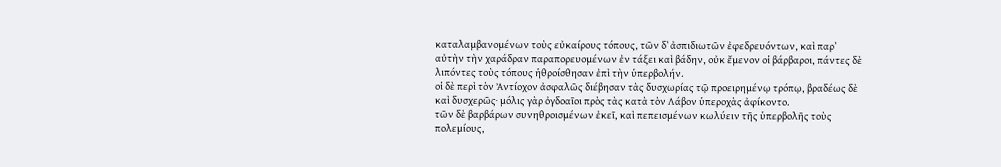καταλαμβανομένων τοὺς εὐκαίρους τόπους, τῶν δʼ ἀσπιδιωτῶν ἐφεδρευόντων, καὶ παρʼ αὐτὴν τὴν χαράδραν παραπορευομένων ἐν τάξει καὶ βάδην, οὐκ ἔμενον οἱ βάρβαροι, πάντες δὲ λιπόντες τοὺς τόπους ἡθροίσθησαν ἐπὶ τὴν ὑπερβολήν.
οἱ δὲ περὶ τὸν Ἀντίοχον ἀσφαλῶς διέβησαν τὰς δυσχωρίας τῷ προειρημένῳ τρόπῳ, βραδέως δὲ καὶ δυσχερῶς· μόλις γὰρ ὀγδοαῖοι πρὸς τὰς κατὰ τὸν Λάβον ὑπεροχὰς ἀφίκοντο.
τῶν δὲ βαρβάρων συνηθροισμένων ἐκεῖ, καὶ πεπεισμένων κωλύειν τῆς ὑπερβολῆς τοὺς πολεμίους,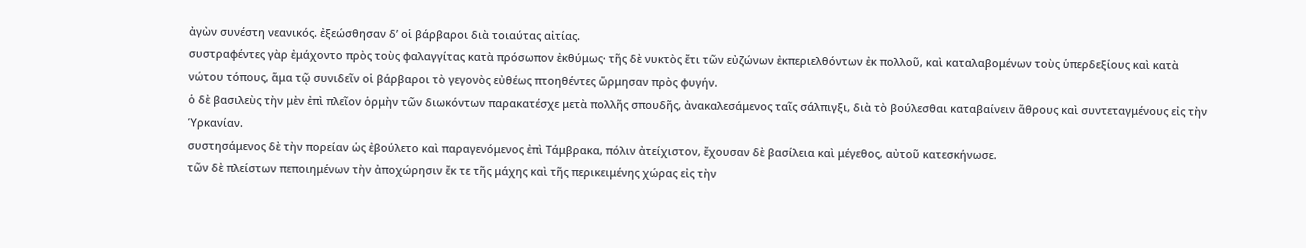ἀγὼν συνέστη νεανικός. ἐξεώσθησαν δʼ οἱ βάρβαροι διὰ τοιαύτας αἰτίας.
συστραφέντες γὰρ ἐμάχοντο πρὸς τοὺς φαλαγγίτας κατὰ πρόσωπον ἐκθύμως· τῆς δὲ νυκτὸς ἔτι τῶν εὐζώνων ἐκπεριελθόντων ἐκ πολλοῦ, καὶ καταλαβομένων τοὺς ὑπερδεξίους καὶ κατὰ νώτου τόπους, ἅμα τῷ συνιδεῖν οἱ βάρβαροι τὸ γεγονὸς εὐθέως πτοηθέντες ὥρμησαν πρὸς φυγήν.
ὁ δὲ βασιλεὺς τὴν μὲν ἐπὶ πλεῖον ὁρμὴν τῶν διωκόντων παρακατέσχε μετὰ πολλῆς σπουδῆς, ἀνακαλεσάμενος ταῖς σάλπιγξι, διὰ τὸ βούλεσθαι καταβαίνειν ἅθρους καὶ συντεταγμένους εἰς τὴν Ὑρκανίαν.
συστησάμενος δὲ τὴν πορείαν ὡς ἐβούλετο καὶ παραγενόμενος ἐπὶ Τάμβρακα, πόλιν ἀτείχιστον, ἔχουσαν δὲ βασίλεια καὶ μέγεθος, αὐτοῦ κατεσκήνωσε.
τῶν δὲ πλείστων πεποιημένων τὴν ἀποχώρησιν ἔκ τε τῆς μάχης καὶ τῆς περικειμένης χώρας εἰς τὴν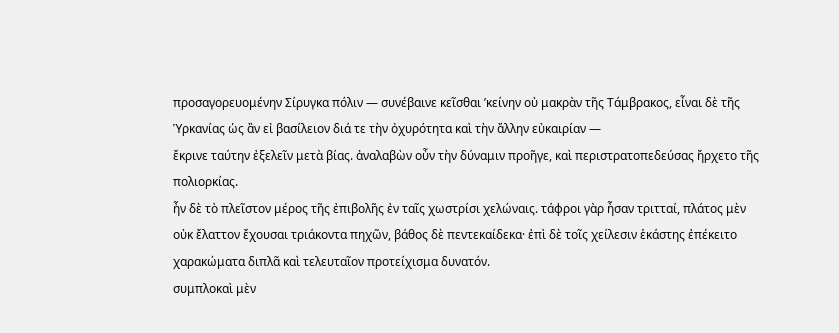προσαγορευομένην Σίρυγκα πόλιν — συνέβαινε κεῖσθαι ʼκείνην οὐ μακρὰν τῆς Τάμβρακος, εἶναι δὲ τῆς Ὑρκανίας ὡς ἂν εἰ βασίλειον διά τε τὴν ὀχυρότητα καὶ τὴν ἄλλην εὐκαιρίαν —
ἔκρινε ταύτην ἐξελεῖν μετὰ βίας. ἀναλαβὼν οὖν τὴν δύναμιν προῆγε, καὶ περιστρατοπεδεύσας ἤρχετο τῆς πολιορκίας.
ἦν δὲ τὸ πλεῖστον μέρος τῆς ἐπιβολῆς ἐν ταῖς χωστρίσι χελώναις. τάφροι γὰρ ἦσαν τριτταί, πλάτος μὲν οὐκ ἔλαττον ἔχουσαι τριάκοντα πηχῶν, βάθος δὲ πεντεκαίδεκα· ἐπὶ δὲ τοῖς χείλεσιν ἑκάστης ἐπέκειτο χαρακώματα διπλᾶ καὶ τελευταῖον προτείχισμα δυνατόν.
συμπλοκαὶ μὲν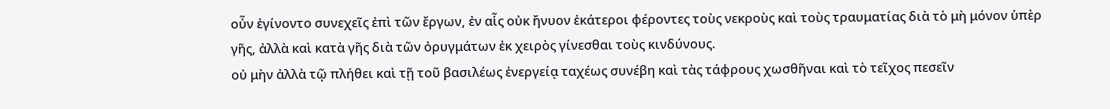οὖν ἐγίνοντο συνεχεῖς ἐπὶ τῶν ἔργων, ἐν αἷς οὐκ ἤνυον ἑκάτεροι φέροντες τοὺς νεκροὺς καὶ τοὺς τραυματίας διὰ τὸ μὴ μόνον ὑπὲρ γῆς, ἀλλὰ καὶ κατὰ γῆς διὰ τῶν ὀρυγμάτων ἐκ χειρὸς γίνεσθαι τοὺς κινδύνους.
οὐ μὴν ἀλλὰ τῷ πλήθει καὶ τῇ τοῦ βασιλέως ἐνεργείᾳ ταχέως συνέβη καὶ τὰς τάφρους χωσθῆναι καὶ τὸ τεῖχος πεσεῖν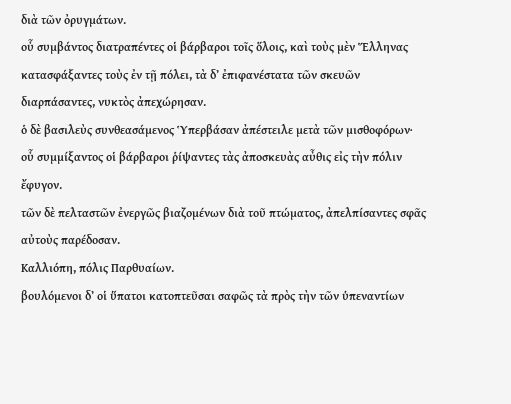διὰ τῶν ὀρυγμάτων.
οὗ συμβάντος διατραπέντες οἱ βάρβαροι τοῖς ὅλοις, καὶ τοὺς μὲν Ἕλληνας κατασφάξαντες τοὺς ἐν τῇ πόλει, τὰ δʼ ἐπιφανέστατα τῶν σκευῶν διαρπάσαντες, νυκτὸς ἀπεχώρησαν.
ὁ δὲ βασιλεὺς συνθεασάμενος Ὑπερβάσαν ἀπέστειλε μετὰ τῶν μισθοφόρων· οὗ συμμίξαντος οἱ βάρβαροι ῥίψαντες τὰς ἀποσκευὰς αὖθις εἰς τὴν πόλιν ἔφυγον.
τῶν δὲ πελταστῶν ἐνεργῶς βιαζομένων διὰ τοῦ πτώματος, ἀπελπίσαντες σφᾶς αὐτοὺς παρέδοσαν.
Καλλιόπη, πόλις Παρθυαίων.
βουλόμενοι δʼ οἱ ὕπατοι κατοπτεῦσαι σαφῶς τὰ πρὸς τὴν τῶν ὑπεναντίων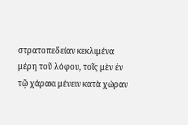στρατοπεδείαν κεκλιμένα μέρη τοῦ λόφου, τοῖς μὲν ἐν τῷ χάρακι μένειν κατὰ χώραν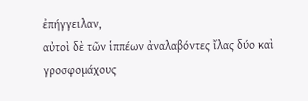ἐπήγγειλαν,
αὐτοὶ δὲ τῶν ἱππέων ἀναλαβόντες ἴλας δύο καὶ γροσφομάχους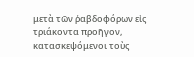μετὰ τῶν ῥαβδοφόρων εἰς τριάκοντα προῆγον, κατασκεψόμενοι τοὺς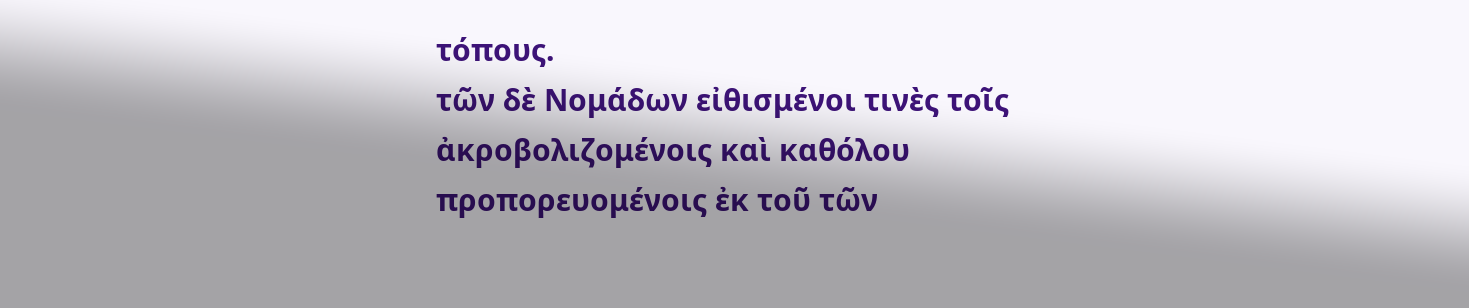τόπους.
τῶν δὲ Νομάδων εἰθισμένοι τινὲς τοῖς ἀκροβολιζομένοις καὶ καθόλου προπορευομένοις ἐκ τοῦ τῶν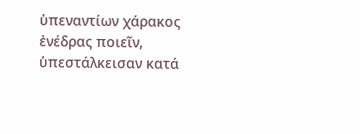ὑπεναντίων χάρακος ἐνέδρας ποιεῖν, ὑπεστάλκεισαν κατά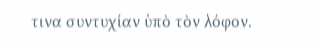τινα συντυχίαν ὑπὸ τὸν λόφον.